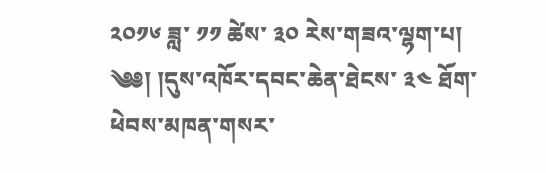༢༠༡༦ ཟླ་ ༡༡ ཚེས་ ༣༠ རེས་གཟའ་ལྷག་པ།
༄༅། །དུས་འཁོར་དབང་ཆེན་ཐེངས་ ༣༤ ཐོག་ཕེབས་མཁན་གསར་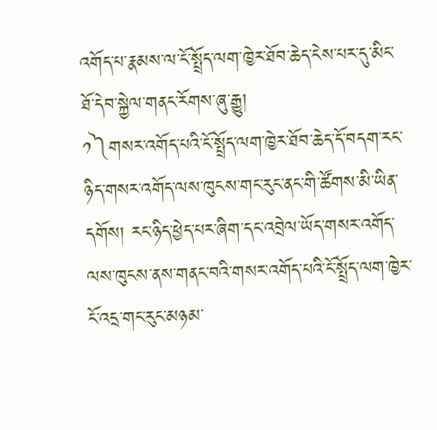འགོད་པ་རྣམས་ལ་ངོ་སྤྲོད་ལག་ཁྱེར་ཐོབ་ཆེད་ངེས་པར་དུ་མིང་ཐོ་དེབ་སྐྱེལ་གནང་རོགས་ཞུ་རྒྱུ།
༡༽གསར་འགོད་པའི་ངོ་སྤྲོད་ལག་ཁྱེར་ཐོབ་ཆེད་དོ་བདག་རང་ཉིད་གསར་འགོད་ལས་ཁུངས་གང་རུང་ནང་གི་ཚོགས་མི་ཡིན་དགོས། རང་ཉིད་ཕྱེད་པར་ཞིག་དང་འབྲེལ་ཡོད་གསར་འགོད་ལས་ཁུངས་ནས་གནང་བའི་གསར་འགོད་པའི་ངོ་སྤྲོད་ལག་ཁྱེར་ངོ་འདྲ་གང་རུང་མཉམ་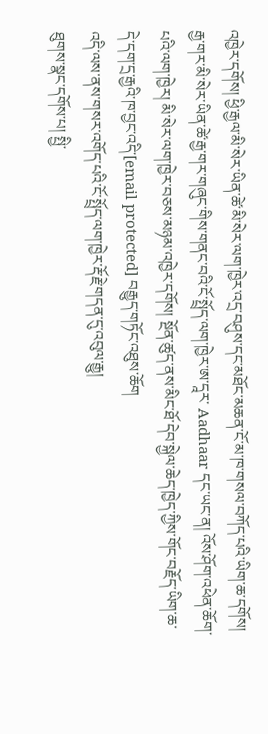འཁྱེར་དགོས། ཕྱི་རྒྱལ་མི་སེར་ཡིན་ཚེ་མི་སེར་ལག་ཁྱེར་འདྲ་བཤུས་དང་མཐོང་མཆན་ངོ་མ་ཁ་གསལ་བཀོད་པའི་ཡིག་ཆ་དགོས། རྒྱ་གར་མི་སེར་ཡིན་ཚེ་རྒྱ་གར་གཞུང་གིས་གནང་བའི་ངོ་སྤྲོད་ལག་ཁྱེར་ཨ་དཱར་ Aadhaar དང་ཡང་ན། འོས་ཤོག་འཕེན་ཆོག་པའི་ལག་ཁྱེར། མི་སེར་ལག་ཁྱེར་བཅས་མཉམ་འཁྱེར་དགོས། སྔོན་ཚུད་ནས་མིང་ཐོ་དེབ་སྐྱེལ་ཆེད་ཁྱེད་ཀྱིས་གོང་བརྗོད་ཡིག་ཆ་དེ་དག་དྲ་རྒྱའི་ཁ་བྱང་འདི་[email protected] བརྒྱུད་གཏོང་འཐུས་ཆོག
འདི་ལས་ནས་གསར་འགོད་པའི་ངོ་སྤྲོད་ལག་ཁྱེར་རྡོ་རྗེ་གདན་དུ་འབུལ་རྒྱུ།
ཐུགས་སྣང་དགོས་པ། སྤྱི་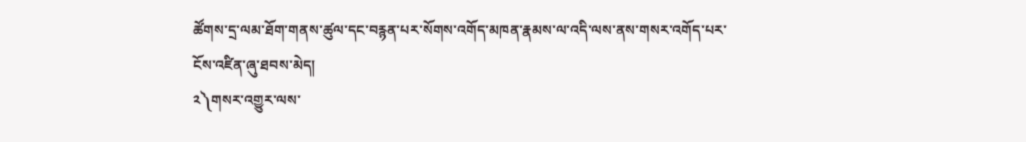ཚོགས་དྲ་ལམ་ཐོག་གནས་ཚུལ་དང་བརྙན་པར་སོགས་འགོད་མཁན་རྣམས་ལ་འདི་ལས་ནས་གསར་འགོད་པར་ངོས་འཛིན་ཞུ་ཐབས་མེད།
༢༽གསར་འགྱུར་ལས་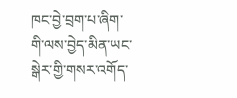ཁང་བྱེ་བྲག་པ་ཞིག་གི་ལས་བྱེད་མིན་ཡང་སྒེར་གྱི་གསར་འགོད་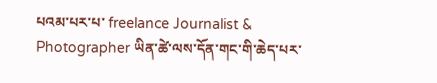པའམ་པར་པ་ freelance Journalist & Photographer ཡིན་ཚེ་ལས་དོན་གང་གི་ཆེད་པར་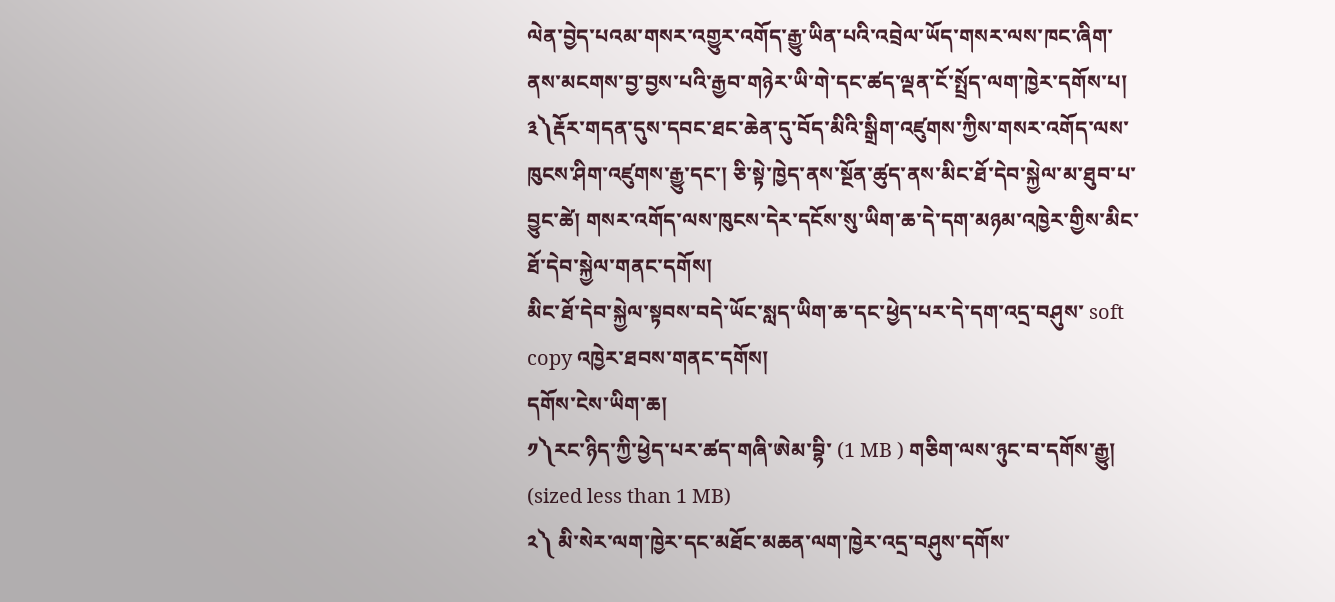ལེན་བྱེད་པའམ་གསར་འགྱུར་འགོད་རྒྱུ་ཡིན་པའི་འབྲེལ་ཡོད་གསར་ལས་ཁང་ཞིག་ནས་མངགས་བྱ་བྱས་པའི་རྒྱབ་གཉེར་ཡི་གེ་དང་ཚད་ལྡན་ངོ་སྤྲོད་ལག་ཁྱེར་དགོས་པ།
༣༽རྡོར་གདན་དུས་དབང་ཐང་ཆེན་དུ་བོད་མིའི་སྒྲིག་འཛུགས་ཀྱིས་གསར་འགོད་ལས་ཁུངས་ཤིག་འཛུགས་རྒྱུ་དང་། ཅི་སྟེ་ཁྱེད་ནས་སྔོན་ཚུད་ནས་མིང་ཐོ་དེབ་སྐྱེལ་མ་ཐུབ་པ་བྱུང་ཚེ། གསར་འགོད་ལས་ཁུངས་དེར་དངོས་སུ་ཡིག་ཆ་དེ་དག་མཉམ་འཁྱེར་གྱིས་མིང་ཐོ་དེབ་སྐྱེལ་གནང་དགོས།
མིང་ཐོ་དེབ་སྐྱེལ་སྟབས་བདེ་ཡོང་སླད་ཡིག་ཆ་དང་ཕྱེད་པར་དེ་དག་འདྲ་བཤུས་ soft copy འཁྱེར་ཐབས་གནང་དགོས།
དགོས་ངེས་ཡིག་ཆ།
༡༽རང་ཉིད་ཀྱི་ཕྱེད་པར་ཚད་གཞི་ཨེམ་བྷི་ (1 MB ) གཅིག་ལས་ཉུང་བ་དགོས་རྒྱུ། (sized less than 1 MB)
༢༽ མི་སེར་ལག་ཁྱེར་དང་མཐོང་མཆན་ལག་ཁྱེར་འདྲ་བཤུས་དགོས་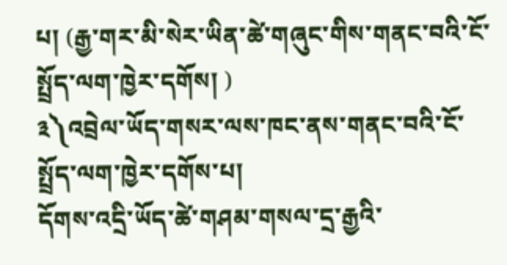པ། (རྒྱ་གར་མི་སེར་ཡིན་ཚེ་གཞུང་གིས་གནང་བའི་ངོ་སྤྲོད་ལག་ཁྱེར་དགོས། )
༣༽འབྲེལ་ཡོད་གསར་ལས་ཁང་ནས་གནང་བའི་ངོ་སྤྲོད་ལག་ཁྱེར་དགོས་པ།
དོགས་འདྲི་ཡོད་ཚེ་གཤམ་གསལ་དྲ་རྒྱའི་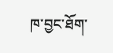ཁ་བྱང་ཐོག་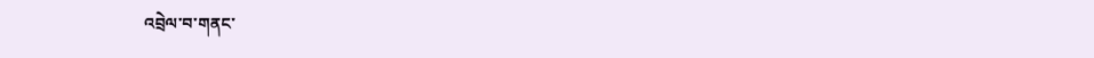འབྲེལ་བ་གནང་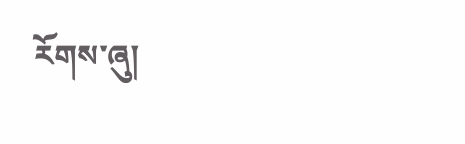རོགས་ཞུ།